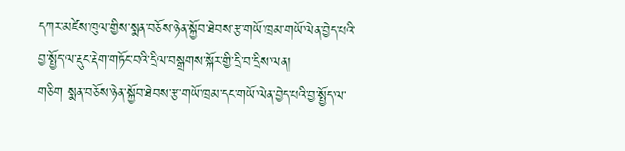དཀར་མཛེས་ཁུལ་གྱིས་སྨན་བཅོས་ཉེན་སྐྱོབ་ཐེབས་རྩ་གཡོ་ཁྲམ་གཡོ་ལེན་བྱེད་པའི་བྱ་སྤྱོད་ལ་རྡུང་རྡེག་གཏོང་བའི་དྲིལ་བསྒྲགས་སྐོར་གྱི་དྲི་བ་དྲིས་ལན།
གཅིག སྨན་བཅོས་ཉེན་སྐྱོབ་ཐེབས་རྩ་གཡོ་ཁྲམ་དང་གཡོ་ལེན་བྱེད་པའི་བྱ་སྤྱོད་ལ་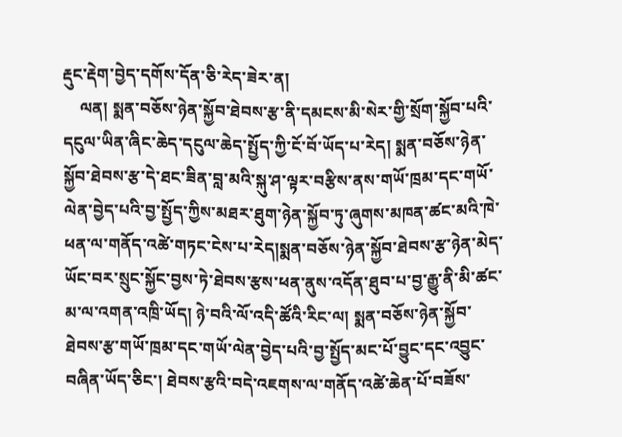རྡུང་རྡེག་བྱེད་དགོས་དོན་ཅི་རེད་ཟེར་ན།
    ལན། སྨན་བཅོས་ཉེན་སྐྱོབ་ཐེབས་རྩ་ནི་དམངས་མི་སེར་གྱི་སྲོག་སྐྱོབ་པའི་དངུལ་ཡིན་ཞིང་ཆེད་དངུལ་ཆེད་སྤྱོད་ཀྱི་ངོ་བོ་ཡོད་པ་རེད། སྨན་བཅོས་ཉེན་སྐྱོབ་ཐེབས་རྩ་དེ་ཐང་ཟིན་བླ་མའི་སྐུ་ཤ་ལྟར་བརྩིས་ནས་གཡོ་ཁྲམ་དང་གཡོ་ལེན་བྱེད་པའི་བྱ་སྤྱོད་ཀྱིས་མཐར་ཐུག་ཉེན་སྐྱོབ་ཏུ་ཞུགས་མཁན་ཚང་མའི་ཁེ་ཕན་ལ་གནོད་འཚེ་གཏང་ངེས་པ་རེད།སྨན་བཅོས་ཉེན་སྐྱོབ་ཐེབས་རྩ་ཉེན་མེད་ཡོང་བར་སྲུང་སྐྱོང་བྱས་ཏེ་ཐེབས་རྩས་ཕན་ནུས་འདོན་ཐུབ་པ་བྱ་རྒྱུ་ནི་མི་ཚང་མ་ལ་འགན་འཁྲི་ཡོད། ཉེ་བའི་ལོ་འདི་ཚོའི་རིང་ལ། སྨན་བཅོས་ཉེན་སྐྱོབ་ཐེབས་རྩ་གཡོ་ཁྲམ་དང་གཡོ་ལེན་བྱེད་པའི་བྱ་སྤྱོད་མང་པོ་བྱུང་དང་འབྱུང་བཞིན་ཡོད་ཅིང་། ཐེབས་རྩའི་བདེ་འཇགས་ལ་གནོད་འཚེ་ཆེན་པོ་བཟོས་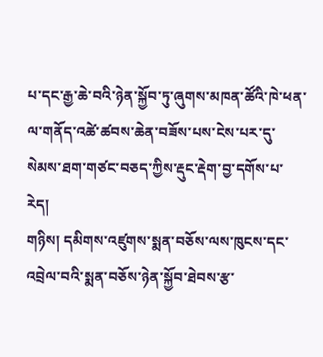པ་དང་རྒྱ་ཆེ་བའི་ཉེན་སྐྱོབ་ཏུ་ཞུགས་མཁན་ཚོའི་ཁེ་ཕན་ལ་གནོད་འཚེ་ཚབས་ཆེན་བཟོས་པས་ངེས་པར་དུ་སེམས་ཐག་གཙང་བཅད་ཀྱིས་རྡུང་རྡེག་བྱ་དགོས་པ་རེད།
གཉིས། དམིགས་འཛུགས་སྨན་བཅོས་ལས་ཁུངས་དང་འབྲེལ་བའི་སྨན་བཅོས་ཉེན་སྐྱོབ་ཐེབས་རྩ་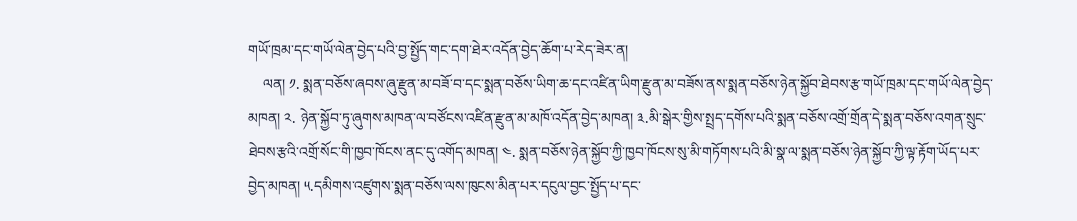གཡོ་ཁྲམ་དང་གཡོ་ལེན་བྱེད་པའི་བྱ་སྤྱོད་གང་དག་ཐེར་འདོན་བྱེད་ཆོག་པ་རེད་ཟེར་ན།
    ལན། ༡. སྨན་བཅོས་ཞབས་ཞུ་རྫུན་མ་བཟོ་བ་དང་སྨན་བཅོས་ཡིག་ཆ་དང་འཛིན་ཡིག་རྫུན་མ་བཟོས་ནས་སྨན་བཅོས་ཉེན་སྐྱོབ་ཐེབས་རྩ་གཡོ་ཁྲམ་དང་གཡོ་ལེན་བྱེད་མཁན། ༢. ཉེན་སྐྱོབ་ཏུ་ཞུགས་མཁན་ལ་བཙོངས་འཛིན་རྫུན་མ་མཁོ་འདོན་བྱེད་མཁན། ༣.མི་སྒེར་གྱིས་སྤྲད་དགོས་པའི་སྨན་བཅོས་འགྲོ་གྲོན་དེ་སྨན་བཅོས་འགན་སྲུང་ཐེབས་རྩའི་འགྲོ་སོང་གི་ཁྱབ་ཁོངས་ནང་དུ་འགོད་མཁན། ༤. སྨན་བཅོས་ཉེན་སྐྱོབ་ཀྱི་ཁྱབ་ཁོངས་སུ་མི་གཏོགས་པའི་མི་སྣ་ལ་སྨན་བཅོས་ཉེན་སྐྱོབ་ཀྱི་ལྟ་རྟོག་ཡོད་པར་བྱེད་མཁན། ༥.དམིགས་འཛུགས་སྨན་བཅོས་ལས་ཁུངས་མིན་པར་དངུལ་བྱང་སྤྱོད་པ་དང་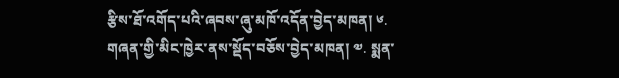རྩིས་ཐོ་འགོད་པའི་ཞབས་ཞུ་མཁོ་འདོན་བྱེད་མཁན། ༦. གཞན་གྱི་མིང་ཁྱེར་ནས་སྡོད་བཅོས་བྱེད་མཁན། ༧. སྨན་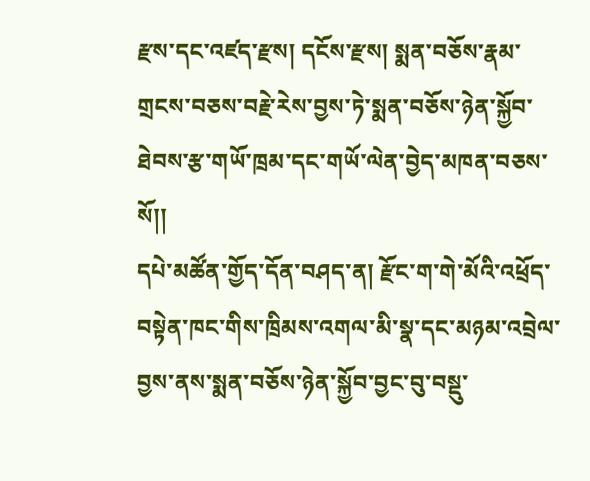རྫས་དང་འཛད་རྫས། དངོས་རྫས། སྨན་བཅོས་རྣམ་གྲངས་བཅས་བརྗེ་རེས་བྱས་ཏེ་སྨན་བཅོས་ཉེན་སྐྱོབ་ཐེབས་རྩ་གཡོ་ཁྲམ་དང་གཡོ་ལེན་བྱེད་མཁན་བཅས་སོ།།
དཔེ་མཚོན་གྱོད་དོན་བཤད་ན། རྫོང་ག་གེ་མོའི་འཕྲོད་བསྟེན་ཁང་གིས་ཁྲིམས་འགལ་མི་སྣ་དང་མཉམ་འབྲེལ་བྱས་ནས་སྨན་བཅོས་ཉེན་སྐྱོབ་བྱང་བུ་བསྡུ་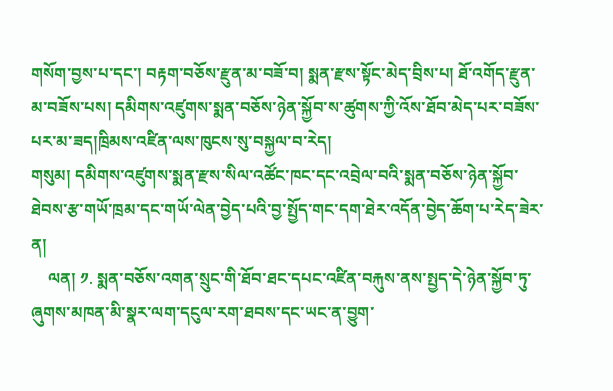གསོག་བྱས་པ་དང་། བརྟག་བཅོས་རྫུན་མ་བཟོ་བ། སྨན་རྫས་སྟོང་མེད་བྲིས་པ། ཐོ་འགོད་རྫུན་མ་བཟོས་པས། དམིགས་འཛུགས་སྨན་བཅོས་ཉེན་སྐྱོབ་ས་ཚུགས་ཀྱི་འོས་ཐོབ་མེད་པར་བཟོས་པར་མ་ཟད།ཁྲིམས་འཛིན་ལས་ཁུངས་སུ་བསྐྱལ་བ་རེད།
གསུམ། དམིགས་འཛུགས་སྨན་རྫས་སིལ་འཚོང་ཁང་དང་འབྲེལ་བའི་སྨན་བཅོས་ཉེན་སྐྱོབ་ཐེབས་རྩ་གཡོ་ཁྲམ་དང་གཡོ་ལེན་བྱེད་པའི་བྱ་སྤྱོད་གང་དག་ཐེར་འདོན་བྱེད་ཆོག་པ་རེད་ཟེར་ན།
    ལན། ༡. སྨན་བཅོས་འགན་སྲུང་གི་ཐོབ་ཐང་དཔང་འཛིན་བརྐུས་ནས་སྤྱད་དེ་ཉེན་སྐྱོབ་ཏུ་ཞུགས་མཁན་མི་སྣར་ལག་དངུལ་རག་ཐབས་དང་ཡང་ན་བྱུག་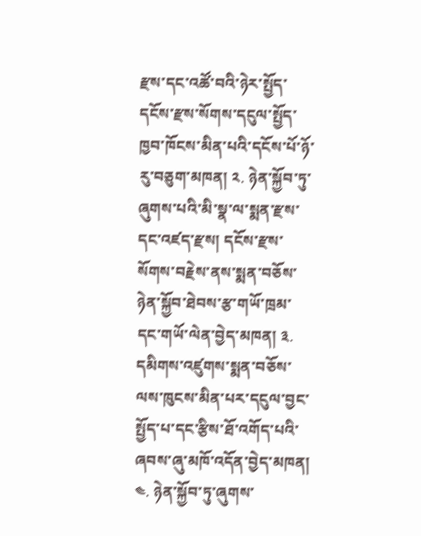རྫས་དང་འཚོ་བའི་ཉེར་སྤྱོད་དངོས་རྫས་སོགས་དངུལ་སྤྱོད་ཁྱབ་ཁོངས་མིན་པའི་དངོས་པོ་ཉོ་རུ་བཅུག་མཁན། ༢. ཉེན་སྐྱོབ་ཏུ་ཞུགས་པའི་མི་སྣ་ལ་སྨན་རྫས་དང་འཛད་རྫས། དངོས་རྫས་སོགས་བརྗེས་ནས་སྨན་བཅོས་ཉེན་སྐྱོབ་ཐེབས་རྩ་གཡོ་ཁྲམ་དང་གཡོ་ལེན་བྱེད་མཁན། ༣. དམིགས་འཛུགས་སྨན་བཅོས་ལས་ཁུངས་མིན་པར་དངུལ་བྱང་སྤྱོད་པ་དང་རྩིས་ཐོ་འགོད་པའི་ཞབས་ཞུ་མཁོ་འདོན་བྱེད་མཁན། ༤. ཉེན་སྐྱོབ་ཏུ་ཞུགས་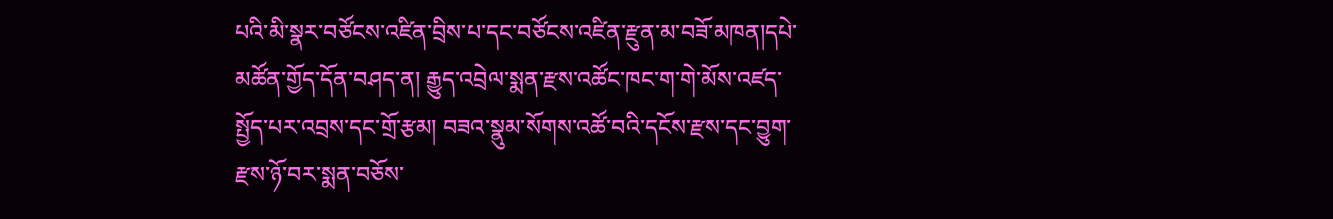པའི་མི་སྣར་བཙོངས་འཛིན་བྲིས་པ་དང་བཙོངས་འཛིན་རྫུན་མ་བཟོ་མཁན།དཔེ་མཚོན་གྱོད་དོན་བཤད་ན། རྒྱུད་འབྲེལ་སྨན་རྫས་འཚོང་ཁང་ག་གེ་མོས་འཛད་སྤྱོད་པར་འབྲས་དང་གྲོ་རྩམ། བཟའ་སྣུམ་སོགས་འཚོ་བའི་དངོས་རྫས་དང་བྱུག་རྫས་ཉོ་བར་སྨན་བཅོས་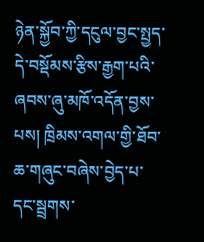ཉེན་སྐྱོབ་ཀྱི་དངུལ་བྱང་སྤྱད་དེ་བསྡོམས་རྩིས་རྒྱག་པའི་ཞབས་ཞུ་མཁོ་འདོན་བྱས་པས། ཁྲིམས་འགལ་གྱི་ཐོབ་ཆ་གཞུང་བཞེས་བྱེད་པ་དང་སྦྲགས་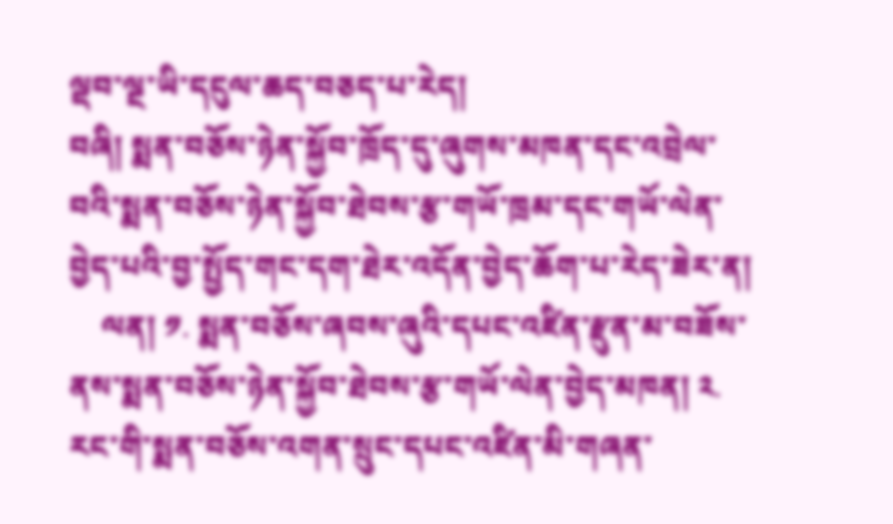ལྡབ་ལྔ་ཡི་དངུལ་ཆད་བཅད་པ་རེད།
བཞི། སྨན་བཅོས་ཉེན་སྐྱོབ་ཁྲོད་དུ་ཞུགས་མཁན་དང་འབྲེལ་བའི་སྨན་བཅོས་ཉེན་སྐྱོབ་ཐེབས་རྩ་གཡོ་ཁྲམ་དང་གཡོ་ལེན་བྱེད་པའི་བྱ་སྤྱོད་གང་དག་ཐེར་འདོན་བྱེད་ཆོག་པ་རེད་ཟེར་ན།
    ལན། ༡. སྨན་བཅོས་ཞབས་ཞུའི་དཔང་འཛིན་རྫུན་མ་བཟོས་ནས་སྨན་བཅོས་ཉེན་སྐྱོབ་ཐེབས་རྩ་གཡོ་ལེན་བྱེད་མཁན། ༢. རང་གི་སྨན་བཅོས་འགན་སྲུང་དཔང་འཛིན་མི་གཞན་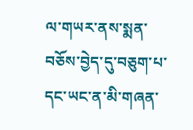ལ་གཡར་ནས་སྨན་བཅོས་བྱེད་དུ་བཅུག་པ་དང་ཡང་ན་མི་གཞན་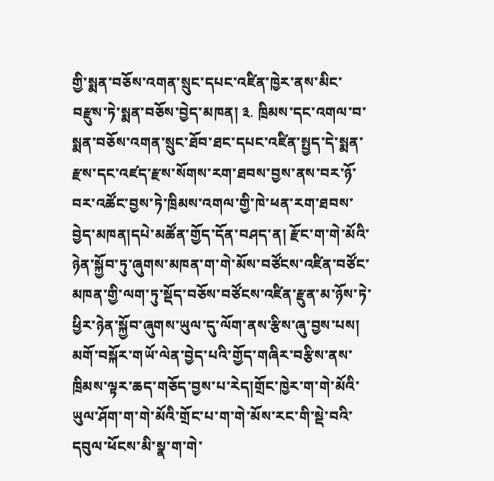གྱི་སྨན་བཅོས་འགན་སྲུང་དཔང་འཛིན་ཁྱེར་ནས་མིང་བརྫུས་ཏེ་སྨན་བཅོས་བྱེད་མཁན། ༣. ཁྲིམས་དང་འགལ་བ་སྨན་བཅོས་འགན་སྲུང་ཐོབ་ཐང་དཔང་འཛིན་སྤྱད་དེ་སྨན་རྫས་དང་འཛད་རྫས་སོགས་རག་ཐབས་བྱས་ནས་བར་ཉོ་བར་འཚོང་བྱས་ཏེ་ཁྲིམས་འགལ་གྱི་ཁེ་ཕན་རག་ཐབས་བྱེད་མཁན།དཔེ་མཚོན་གྱོད་དོན་བཤད་ན། རྫོང་ག་གེ་མོའི་ཉེན་སྐྱོབ་ཏུ་ཞུགས་མཁན་ག་གེ་མོས་བཙོངས་འཛིན་བཙོང་མཁན་གྱི་ལག་ཏུ་སྡོད་བཅོས་བཙོངས་འཛིན་རྫུན་མ་ཉོས་ཏེ་ཕྱིར་ཉེན་སྐྱོབ་ཞུགས་ཡུལ་དུ་ལོག་ནས་རྩིས་ཞུ་བྱས་པས། མགོ་བསྐོར་གཡོ་ལེན་བྱེད་པའི་གྱོད་གཞིར་བརྩིས་ནས་ཁྲིམས་ལྟར་ཆད་གཅོད་བྱས་པ་རེད།གྲོང་ཁྱེར་ག་གེ་མོའི་ཡུལ་ཤོག་ག་གེ་མོའི་གྲོང་པ་ག་གེ་མོས་རང་གི་སྡེ་བའི་དབུལ་ཕོངས་མི་སྣ་ག་གེ་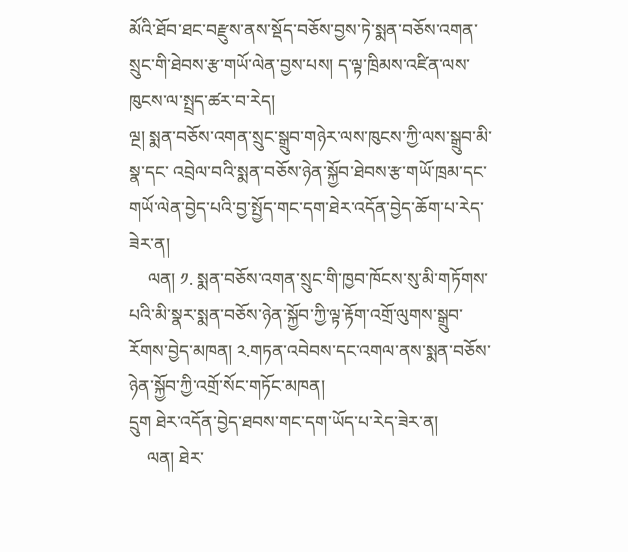མོའི་ཐོབ་ཐང་བརྫུས་ནས་སྡོད་བཅོས་བྱས་ཏེ་སྨན་བཅོས་འགན་སྲུང་གི་ཐེབས་རྩ་གཡོ་ལེན་བྱས་པས། ད་ལྟ་ཁྲིམས་འཛིན་ལས་ཁུངས་ལ་སྤྲད་ཚར་བ་རེད།
ལྔ། སྨན་བཅོས་འགན་སྲུང་སྒྲུབ་གཉེར་ལས་ཁུངས་ཀྱི་ལས་སྒྲུབ་མི་སྣ་དང་ འབྲེལ་བའི་སྨན་བཅོས་ཉེན་སྐྱོབ་ཐེབས་རྩ་གཡོ་ཁྲམ་དང་གཡོ་ལེན་བྱེད་པའི་བྱ་སྤྱོད་གང་དག་ཐེར་འདོན་བྱེད་ཆོག་པ་རེད་ཟེར་ན།
    ལན། ༡. སྨན་བཅོས་འགན་སྲུང་གི་ཁྱབ་ཁོངས་སུ་མི་གཏོགས་པའི་མི་སྣར་སྨན་བཅོས་ཉེན་སྐྱོབ་ཀྱི་ལྟ་རྟོག་འགྲོ་ལུགས་སྒྲུབ་རོགས་བྱེད་མཁན། ༢.གཏན་འབེབས་དང་འགལ་ནས་སྨན་བཅོས་ཉེན་སྐྱོབ་ཀྱི་འགྲོ་སོང་གཏོང་མཁན།
དྲུག ཐེར་འདོན་བྱེད་ཐབས་གང་དག་ཡོད་པ་རེད་ཟེར་ན།
    ལན། ཐེར་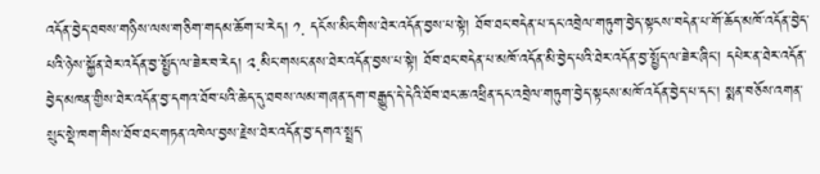འདོན་བྱེད་ཐབས་གཉིས་ལས་གཅིག་གདམ་ཆོག་པ་རེད། ༡. དངོས་མིང་གིས་ཐེར་འདོན་བྱས་པ་སྟེ། ཐོབ་ཐང་བདེན་པ་དང་འབྲེལ་གཏུག་བྱེད་སྟངས་བདེན་པ་གོ་ཆོད་མཁོ་འདོན་བྱེད་པའི་ཉེས་སྐྱོན་ཐེར་འདོན་བྱ་སྤྱོད་ལ་ཟེར་བ་རེད། ༢.མིང་གསང་ནས་ཐེར་འདོན་བྱས་པ་སྟེ། ཐོབ་ཐང་བདེན་པ་མཁོ་འདོན་མི་བྱེད་པའི་ཐེར་འདོན་བྱ་སྤྱོད་ལ་ཟེར་ཞིང། དཔེར་ན་ཐེར་འདོན་བྱེད་མཁན་གྱིས་ཐེར་འདོན་བྱ་དགའ་ཐོབ་པའི་ཆེད་དུ་ཐབས་ལམ་གཞན་དག་བརྒྱུད་དེ་དེའི་ཐོབ་ཐང་ཆ་འཕྲིན་དང་འབྲེལ་གཏུག་བྱེད་སྟངས་མཁོ་འདོན་བྱེད་པ་དང་། སྨན་བཅོས་འགན་སྲུང་སྡེ་ཁག་གིས་ཐོབ་ཐང་གཏན་འཁེལ་བྱས་རྗེས་ཐེར་འདོན་བྱ་དགའ་སྤྲད་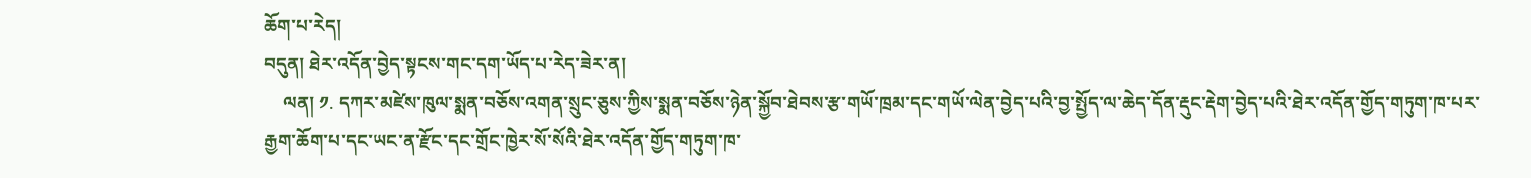ཆོག་པ་རེད།
བདུན། ཐེར་འདོན་བྱེད་སྟངས་གང་དག་ཡོད་པ་རེད་ཟེར་ན།
    ལན། ༡. དཀར་མཛེས་ཁུལ་སྨན་བཅོས་འགན་སྲུང་ཅུས་ཀྱིས་སྨན་བཅོས་ཉེན་སྐྱོབ་ཐེབས་རྩ་གཡོ་ཁྲམ་དང་གཡོ་ལེན་བྱེད་པའི་བྱ་སྤྱོད་ལ་ཆེད་དོན་རྡུང་རྡེག་བྱེད་པའི་ཐེར་འདོན་གྱོད་གཏུག་ཁ་པར་རྒྱག་ཆོག་པ་དང་ཡང་ན་རྫོང་དང་གྲོང་ཁྱེར་སོ་སོའི་ཐེར་འདོན་གྱོད་གཏུག་ཁ་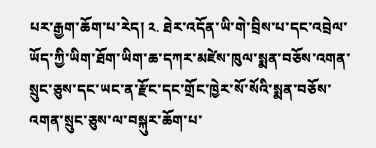པར་རྒྱག་ཆོག་པ་རེད། ༢. ཐེར་འདོན་ཡི་གེ་བྲིས་པ་དང་འབྲེལ་ཡོད་ཀྱི་ཡིག་ཐོག་ཡིག་ཆ་དཀར་མཛེས་ཁུལ་སྨན་བཅོས་འགན་སྲུང་ཅུས་དང་ཡང་ན་རྫོང་དང་གྲོང་ཁྱེར་སོ་སོའི་སྨན་བཅོས་འགན་སྲུང་ཅུས་ལ་བསྐུར་ཆོག་པ་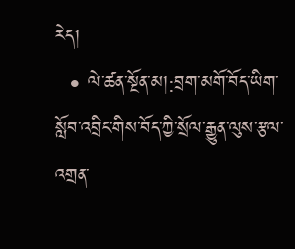རེད།
  • ལེ་ཚན་སྔོན་མ།:བྲག་མགོ་བོད་ཡིག་སློབ་འབྲིང་གིས་བོད་ཀྱི་སྲོལ་རྒྱུན་ལུས་རྩལ་འགྲན་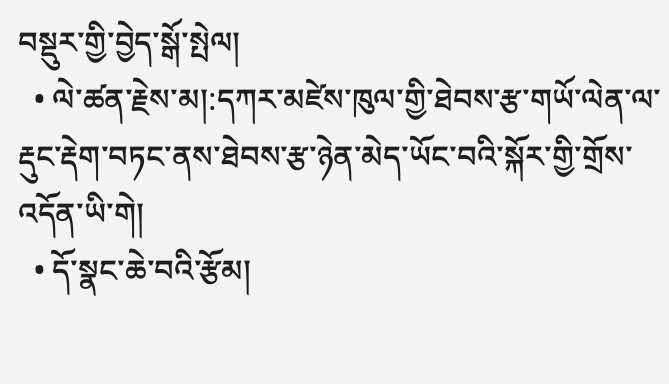བསྡུར་གྱི་བྱེད་སྒོ་སྤེལ།
  • ལེ་ཚན་རྗེས་མ།:དཀར་མཛེས་ཁུལ་གྱི་ཐེབས་རྩ་གཡོ་ལེན་ལ་རྡུང་རྡེག་བཏང་ནས་ཐེབས་རྩ་ཉེན་མེད་ཡོང་བའི་སྐོར་གྱི་གྲོས་འདོན་ཡི་གེ།
  • དོ་སྣང་ཆེ་བའི་རྩོམ།